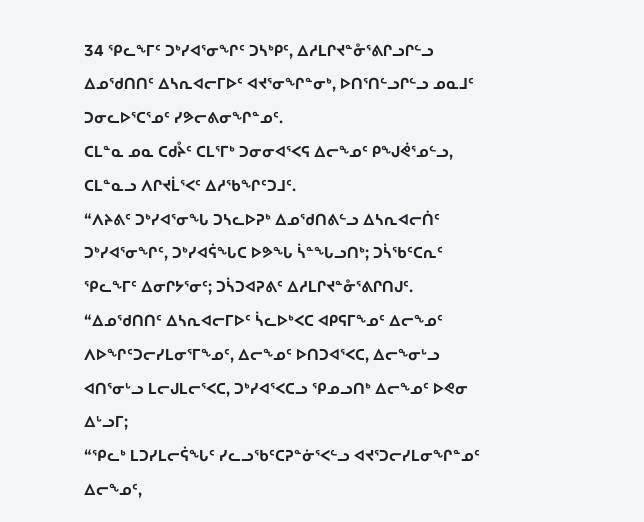34 ᕿᓚᖕᒥᑦ ᑐᒃᓯᐊᕐᓂᖏᑦ ᑐᓴᒃᑭᑦ, ᐃᓱᒪᒋᔪᓐᓁᕐᕕᒋᓗᒋᓪᓗ ᐃᓄᖁᑎᑎᑦ ᐃᓴᕆᐊᓕᒥᐅᑦ ᐊᔪᕐᓂᖏᓐᓂᒃ, ᐅᑎᕐᑎᓪᓗᒋᓪᓗ ᓄᓇᒧᑦ ᑐᓂᓚᐅᕐᑕᕐᓄᑦ ᓯᕗᓕᕕᓂᖏᓐᓄᑦ.
ᑕᒪᓐᓇ ᓄᓇ ᑕᑯᔧᑦ ᑕᒪᕐᒥᒃ ᑐᓂᓂᐊᕐᐸᕋ ᐃᓕᖕᓄᑦ ᑭᖑᕚᕐᓄᓪᓗ, ᑕᒪᓐᓇᓗ ᐱᒋᔪᒫᕐᐸᑦ ᐃᓱᖃᖏᑦᑐᒧᑦ.
“ᐱᔨᕕᑦ ᑐᒃᓯᐊᕐᓂᖓ ᑐᓴᓚᐅᕈᒃ ᐃᓄᖁᑎᕕᓪᓗ ᐃᓴᕆᐊᓕᑏᑦ ᑐᒃᓯᐊᕐᓂᖏᑦ, ᑐᒃᓯᐊᕌᖓᑕ ᐅᕗᖓ ᓵᓐᖓᓗᑎᒃ; ᑐᓵᖃᑦᑕᕆᑦ ᕿᓚᖕᒥᑦ ᐃᓂᒋᔭᕐᓂᑦ; ᑐᓵᑐᐊᕈᕕᑦ ᐃᓱᒪᒋᔪᓐᓁᕐᕕᒋᑎᒍᑦ.
“ᐃᓄᖁᑎᑎᑦ ᐃᓴᕆᐊᓕᒥᐅᑦ ᓵᓚᐅᒃᐸᑕ ᐊᑭᕋᒥᖕᓄᑦ ᐃᓕᖕᓄᑦ ᐱᐅᖏᑦᑐᓕᓯᒪᓂᕐᒥᖕᓄᑦ, ᐃᓕᖕᓄᑦ ᐅᑎᑐᐊᕐᐸᑕ, ᐃᓕᖕᓂᒡᓗ ᐊᑎᕐᓂᒡᓗ ᒪᓕᒍᒪᓕᕐᐸᑕ, ᑐᒃᓯᐊᕐᐸᑕᓗ ᕿᓄᓗᑎᒃ ᐃᓕᖕᓄᑦ ᐅᕙᓂ ᐃᒡᓗᒥ;
“ᕿᓚᒃ ᒪᑐᓯᒪᓕᕌᖓᑦ ᓯᓚᓗᖃᑦᑕᕈᓐᓃᕐᐸᓪᓗ ᐊᔪᕐᑐᓕᓯᒪᓂᖏᓐᓄᑦ ᐃᓕᖕᓄᑦ,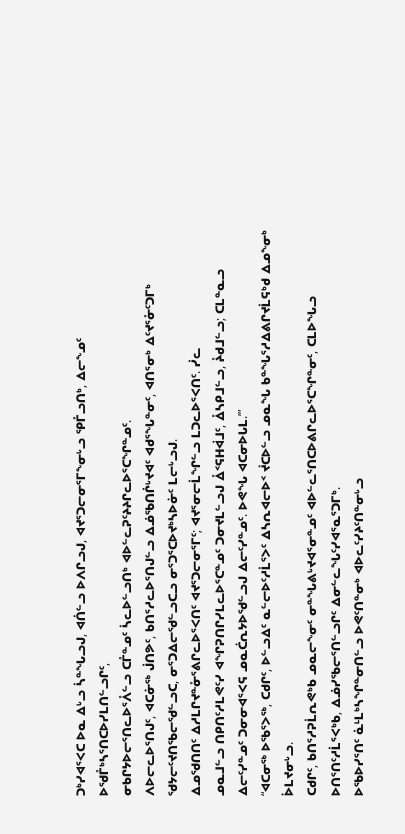ᑐᒃᓯᐊᕐᐸᑕ ᐅᓇ ᐃᒡᓗ ᓵᓐᖓᓗᒍ, ᐊᑏᓪᓗ ᐅᐱᒋᓗᒍ, ᐊᔪᕐᑐᓕᓂᕐᒥᖕᓂᒡᓗ ᕿᒤᓗᑎᒃ, ᐃᓕᖕᓄᑦ ᐅᖁᒤᒃᓴᕐᑎᑕᐅᓯᒪᑎᓪᓗᒋᑦ,
ᓂᑲᒋᔭᐅᓕᕐᑎᓚᐅᕐᐰᓪᓗ ᑕᒤᓐᓄᑦ ᓵᓚᐅᓪᓗᑎᒃ ᐊᐅᓪᓚᕈᑦᔨᔨᒋᓚᐅᕐᑕᖏᓐᓄᑦ.
ᐱᐅᓕᓚᐅᕐᑎᒍᑦ, ᐊᑕᓃᖅ ᒎᑎᕗᑦ, ᑲᑎᕐᓱᓚᐅᕐᑎᒍᓪᓗ ᐃᓅᖃᑎᒌᒡᔪᐊᑦ ᐊᑯᕐᖓᓐᓂᑦ, ᐊᑎᕐᓂᒃ ᐃᑦᔪᕐᓁᑦᑐᒥᒃ ᖁᔭᓕᑦᔪᑎᖃᓕᖁᓪᓗᑕ, ᓂᕐᑐᐃᓕᖁᓪᓗᑕᓗ ᓂᕐᑐᕐᑕᐅᔪᒃᓴᐅᓃᑦ ᒪᓕᒡᓗᒍ.
ᐃᓄᖁᑎᑎᑦ ᐃᓱᒪᒋᔪᓐᓁᕐᕕᒋᓚᐅᕐᐸᑎᑦ ᐊᔪᕐᑐᓕᓂᕐᒥᑦ; ᐊᔪᕐᓂᓕᒫᖏᓪᓗ ᒪᑐᓚᐅᕐᐸᑎᑦ. ᓰᓚ
ᓄᓇᒧᓪᓗ ᑎᑭᑎᑦᓱᒪᕙᑦᓯ ᐊᖏᕈᑎᒋᓯᒪᓚᐅᕐᑕᓐᓄᑦ ᑐᓂᔪᒪᓪᓗᒍ ᐂᑉᕋᕼᐋᒧᑦ, ᐂᓴᑭᒧᓪᓗ, ᔧᑯᒧᓪᓗ; ᑕᒪᓐᓇᓗ ᐃᓕᑦᓯᓐᓄᑦ ᑐᓂᓂᐊᕐᐸᕋ ᓄᓇᑖᕆᔭᐅᖁᓪᓗᒍ ᐃᓕᑦᓯᓐᓄᑦ. ᐅᕙᖓ ᐊᑕᓂᐅᒐᒪ.’”
“ᐊᑕᓂᖅ ᐅᖃᕐᐳᖅ, ᑕᑯᒋᑦ, ᐅᓪᓗᐃᑦ ᓇᓪᓕᐅᑦᓱᒫᕐᐳᑦ ᐃᓴᕆᐊᓕᐅᑉ ᔫᑕᐅᓪᓗ ᓄᓇᖓ ᑲᓐᖓᕐᓱᐃᕕᒋᔪᒫᕋᒃᑯ ᐃᓄᖕᓂᒃ ᐆᒪᔪᓂᒡᓗ.
ᑕᑯᒋᑦ, ᑲᑎᕐᓱᕈᒫᕆᕙᒃᑲ ᓄᓇᓕᖕᓂᑦ ᓂᓐᖓᕕᒡᔪᐊᕐᓂᓐᓄᑦ ᐊᐅᓪᓚᕐᑎᑕᐅᕕᒋᓚᐅᕐᑕᖏᓐᓂᑦ, ᑕᒪᐅᖓᓗ ᐅᑎᕐᑎᑦᓱᒫᕐᐸᒃᑲ, ᐃᓅᓯᖃᓕᕐᑎᓪᓗᒋᑦ ᐃᓂᓪᓚᖓᑦᓯᐊᕐᓇᕐᑐᒥᒃ.
ᐅᖃᐅᓯᕐᑎᑦ ᓈᒻᒪᒃᓴᖏᓐᓂᑎᓪᓗ ᐅᕙᑦᑎᓐᓂᒃ ᐊᐅᓚᑦᓯᔨᑦᑎᓐᓂᒡᓗ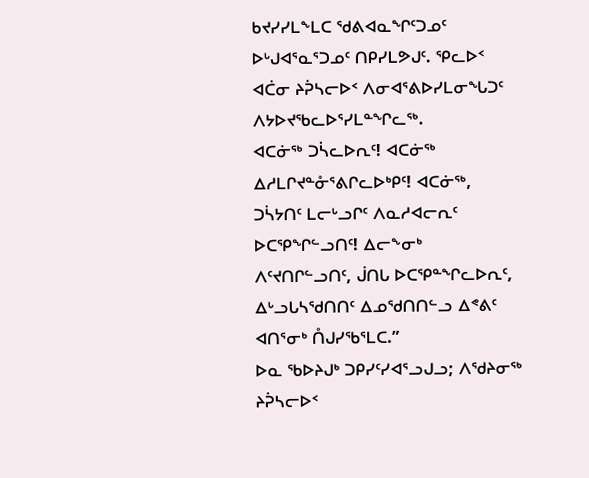ᑲᔪᓯᓯᒪᖕᒪᑕ ᖁᕕᐊᓇᖏᑦᑐᓄᑦ ᐅᒡᒍᐊᕐᓇᕐᑐᓄᑦ ᑎᑭᓯᒪᕗᒍᑦ. ᕿᓚᐅᑉ ᐊᑖᓂ ᔨᕉᓴᓕᐅᑉ ᐱᓂᐊᕐᕕᐅᓯᒪᓂᖓᑐᑦ ᐱᔭᐅᔪᖃᓚᐅᕐᓯᒪᓐᖏᓚᖅ.
ᐊᑕᓃᖅ ᑐᓵᓚᐅᕆᑦ! ᐊᑕᓃᖅ ᐃᓱᒪᒋᔪᓐᓁᕐᕕᒋᓚᐅᒃᑭᑦ! ᐊᑕᓃᖅ, ᑐᓵᔭᑎᑦ ᒪᓕᒡᓗᒋᑦ ᐱᓇᓱᐊᓕᕆᑦ ᐅᑕᕿᖏᓪᓗᑎᑦ! ᐃᓕᖕᓂᒃ ᐱᑦᔪᑎᒋᓪᓗᑎᑦ, ᒎᑎᒐ ᐅᑕᕿᓐᖏᓚᐅᕆᑦ, ᐃᒡᓗᒐᓴᖁᑎᑎᑦ ᐃᓄᖁᑎᑎᓪᓗ ᐃᕝᕕᑦ ᐊᑎᕐᓂᒃ ᑍᒍᓯᖃᕐᒪᑕ.”
ᐅᓇ ᖃᐅᔨᒍᒃ ᑐᑭᓯᑦᓯᐊᕐᓗᒍᓗ; ᐱᖁᔨᓂᖅ ᔨᕉᓴᓕᐅᑉ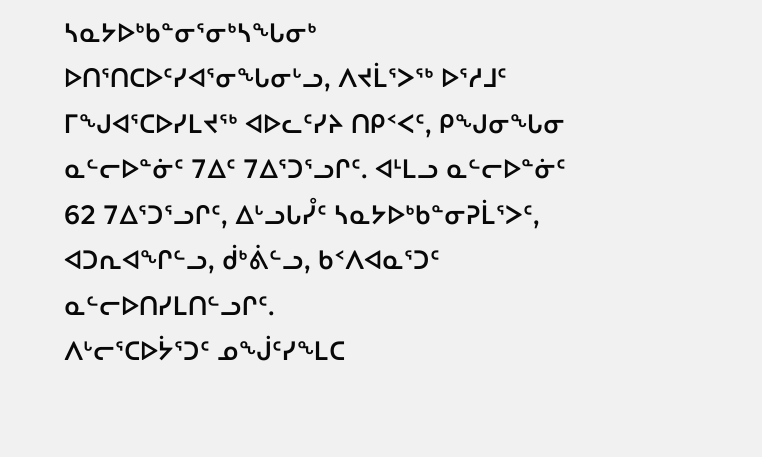ᓴᓇᔭᐅᒃᑲᓐᓂᕐᓂᒃᓴᖓᓂᒃ ᐅᑎᕐᑎᑕᐅᑦᓯᐊᕐᓂᖓᓂᒡᓗ, ᐱᔪᒫᕐᐳᖅ ᐅᕐᓱᒧᑦ ᒥᖑᐊᕐᑕᐅᓯᒪᔪᖅ ᐊᐅᓚᑦᓯᔨ ᑎᑭᑉᐸᑦ, ᑭᖑᓂᖓᓂ ᓇᓪᓕᐅᓐᓃᑦ 7ᐃᑦ 7ᐃᕐᑐᕐᓗᒋᑦ. ᐊᒻᒪᓗ ᓇᓪᓕᐅᓐᓃᑦ 62 7ᐃᕐᑐᕐᓗᒋᑦ, ᐃᒡᓗᒐᓮᑦ ᓴᓇᔭᐅᒃᑲᓐᓂᕈᒫᕐᐳᑦ, ᐊᑐᕆᐊᖏᓪᓗ, ᑰᒃᕖᓪᓗ, ᑲᑉᐱᐊᓇᕐᑐᑦ ᓇᓪᓕᐅᑎᓯᒪᑎᓪᓗᒋᑦ.
ᐱᒡᓕᕐᑕᐅᔮᕐᑐᑦ ᓄᖒᑦᓯᖕᒪᑕ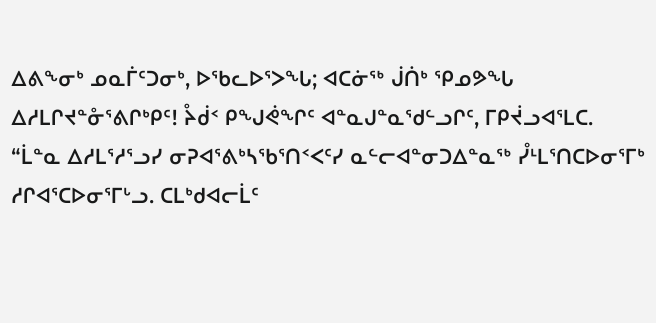ᐃᕕᖕᓂᒃ ᓄᓇᒦᑦᑐᓂᒃ, ᐅᖃᓚᐅᕐᐳᖓ; ᐊᑕᓃᖅ ᒎᑏᒃ ᕿᓄᕗᖓ ᐃᓱᒪᒋᔪᓐᓁᕐᕕᒋᒃᑭᑦ! ᔧᑰᑉ ᑭᖑᕚᖏᑦ ᐊᓐᓇᒍᓐᓇᖁᓪᓗᒋᑦ, ᒥᑭᔫᓗᐊᕐᒪᑕ.
“ᒫᓐᓇ ᐃᓱᒪᕐᓱᕐᓗᓯ ᓂᕈᐊᕐᕕᒃᓴᖃᕐᑎᑉᐸᑦᓯ ᓇᓪᓕᐊᓐᓂᑐᐃᓐᓇᖅ ᓮᒻᒪᕐᑎᑕᐅᓂᕐᒥᒃ ᓱᒋᐊᕐᑕᐅᓂᕐᒥᒡᓗ. ᑕᒪᒃᑯᐊᓕᒫᑦ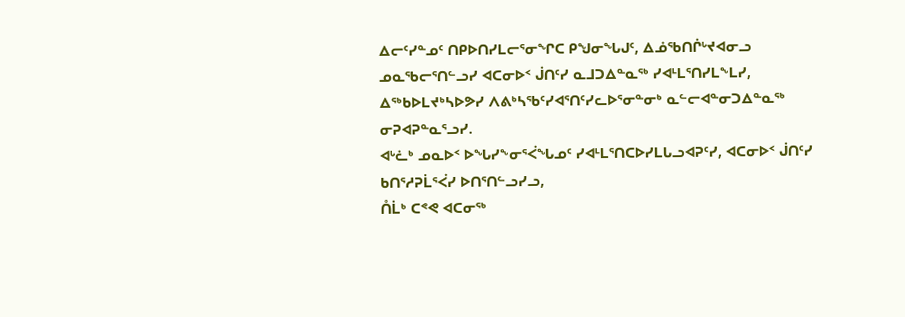ᐃᓕᑦᓯᓐᓄᑦ ᑎᑭᐅᑎᓯᒪᓕᕐᓂᖏᑕ ᑭᖑᓂᖓᒍᑦ, ᐃᓅᖃᑎᒌᒡᔪᐊᓂᓗ ᓄᓇᖃᓕᕐᑎᓪᓗᓯ ᐊᑕᓂᐅᑉ ᒎᑎᑦᓯ ᓇᒧᑐᐃᓐᓇᖅ ᓯᐊᒻᒪᕐᑎᓯᒪᖕᒪᓯ, ᐃᖅᑲᐅᒪᔪᒃᓴᐅᕗᓯ ᐱᕕᒃᓴᖃᑦᓯᐊᕐᑎᑦᓯᓚᐅᕐᓂᓐᓂᒃ ᓇᓪᓕᐊᓐᓂᑐᐃᓐᓇᖅ ᓂᕈᐊᕈᓐᓇᕐᓗᓯ.
ᐊᒡᓛᒃ ᓄᓇᐅᑉ ᐅᖓᓯᖕᓂᕐᐹᖓᓄᑦ ᓯᐊᒻᒪᕐᑎᑕᐅᓯᒪᒐᓗᐊᕈᑦᓯ, ᐊᑕᓂᐅᑉ ᒎᑎᑦᓯ ᑲᑎᕐᓱᕈᒫᕐᐹᓯ ᐅᑎᕐᑎᓪᓗᓯᓗ,
ᑍᒫᒃ ᑕᕝᕙ ᐊᑕᓂᖅ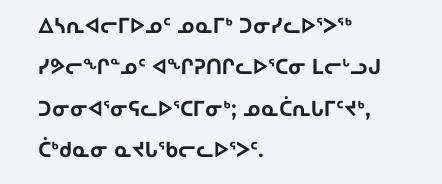ᐃᓴᕆᐊᓕᒥᐅᓄᑦ ᓄᓇᒥᒃ ᑐᓂᓯᓚᐅᕐᐳᖅ ᓯᕗᓕᖏᓐᓄᑦ ᐊᖏᕈᑎᒋᓚᐅᕐᑕᓂ ᒪᓕᒡᓗᒍ ᑐᓂᓂᐊᕐᓂᕋᓚᐅᕐᑕᒥᓂᒃ; ᓄᓇᑖᕆᒐᒥᑦᔪᒃ, ᑖᒃᑯᓇᓂ ᓇᔪᒐᖃᓕᓚᐅᕐᐳᑦ.